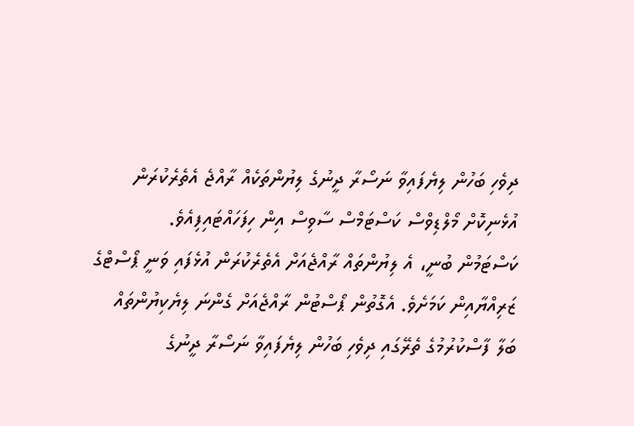ދިވެހި ބަހުން ލިޔެފައިވާ ނަސޯރާ ދީނުގެ ލިޔުންތަކެއް ރާއްޖެ އެތެރެކުރަން އުޅެނިކޮށް މޯލްޑިވްސް ކަސްޓަމްސް ސާވިސް އިން ހިފަހައްޓައިފިއެވެ.
ކަސްޓަމުން ބުނީ، އެ ލިޔުންތައް ރާއްޖެއަށް އެތެރެކުރަން އުޅެފައި ވަނީ ޕޯސްޓްގެ ޒަރިއްޔާއިން ކަމަށެވެ. އެގޮތުން ޕޯސްޓުން ރާއްޖެއަށް ގެންނަ ލިޔެކިޔުންތައް ބަލާ ފާސްކުރުމުގެ ތެރޭގައި ދިވެހި ބަހުން ލިޔެފައިވާ ނަސޯރާ ދީނުގެ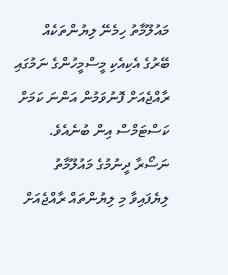މައުލޫމާތު ހިމެނޭ ލިޔުންތަކެއް ބޭރުގެ އެކިއެކި މީސްމީހުންގެ ނަމުގައި ރާއްޖެއަށް ފޮނުވަމުން އަންނަ ކަމަށް ކަސްޓަމްސް އިން ބުނެއެވެ.
ނަސޯރާ ދީނުމުގެ މައުލޫމާތު ލިޔެފައިވާ މި ލިޔުންތައް ރާއްޖެއަށް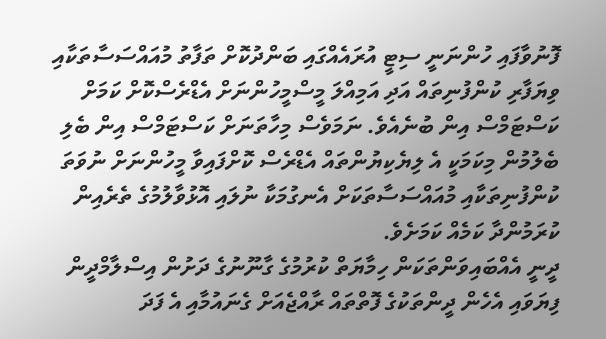ފޮނުވާފައި ހުންނަނީ ސިޓީ އުރައެއްގައި ބަންދުކޮށް ތަފާތު މުއައްސަސާތަކާއި ވިޔަފާރި ކުންފުނިތައް އަދި އަމިއްލަ މީސްމީހުންނަށް އެޑްރެސްކޮށް ކަމަށް ކަސްޓަމްސް އިން ބުނެއެވެ. ނަމަވެސް މިހާތަނަށް ކަސްޓަމްސް އިން ބެލި ބެލުމުން މިކަމަކީ އެ ލިޔެކިޔުންތައް އެޑްރެސް ކޮށްފައިވާ މީހުންނަށް ނުވަތަ ކުންފުނިތަކާއި މުއައްސަސާތަކަށް އެނގުމަކާ ނުލައި އޮޅުވާލުމުގެ ތެރެއިން ކުރަމުންދާ ކަމެއް ކަމަށެވެ.
ދީނީ އެއްބައިވަންތަކަން ހިމާޔަތް ކުރުމުގެ ގާނޫނުގެ ދަށުން އިސްލާމްދީން ފިޔަވައި އެހެން ދީންތަކުގެ ފޮތްތައް ރާއްޖެއަށް ގެނައުމާއި އެ ފަދަ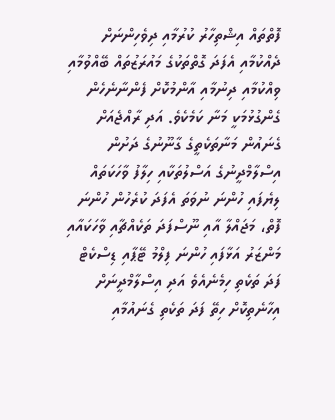ފޮތްތައް އިޝްތިހާރު ކުރުމާއި ދިވެހިންނަށް ދެއްކުމާއި އެފަދަ ގޮތްތަކުގެ މައުރަޒުތައް ބޭއްވުމާއި ވިއްކުމާއި ދިނުމާއި އާންމުކޮށް ފެންނާނެހެން ގެންގުޅުމަކީ މަނާ ކަމެކެވެ. އަދި ރާއްޖެއަށް ގެނައުން މަނާތަކެތީގެ ގާނޫނުގެ ދަށުން އިސްލާމްދީނުގެ އަސްލުތަކާއި ހިލާފު ވާހަކަތައް ލިޔެފައި ހުންނަ ނުވަތަ އެފަދަ ކުރެހުން ހުންނަ ފޮތް، މަޖައްލާ އާއި ނޫސްފަދަ ތަކެއްޗާއި ވާހަކައާއި މަންޒަރު އަޅާފައި ހުންނަ ފިލްމު ޓޭޕާއި ޑިސްކެޓް ފަދަ ތަކެތި ހިމެނެއެވެ އަދި އިސްލާމްދީނަށް އިހާނެތިކޮށް ހިތޭ ފަދަ ތަކެތި ގެނައުމާއި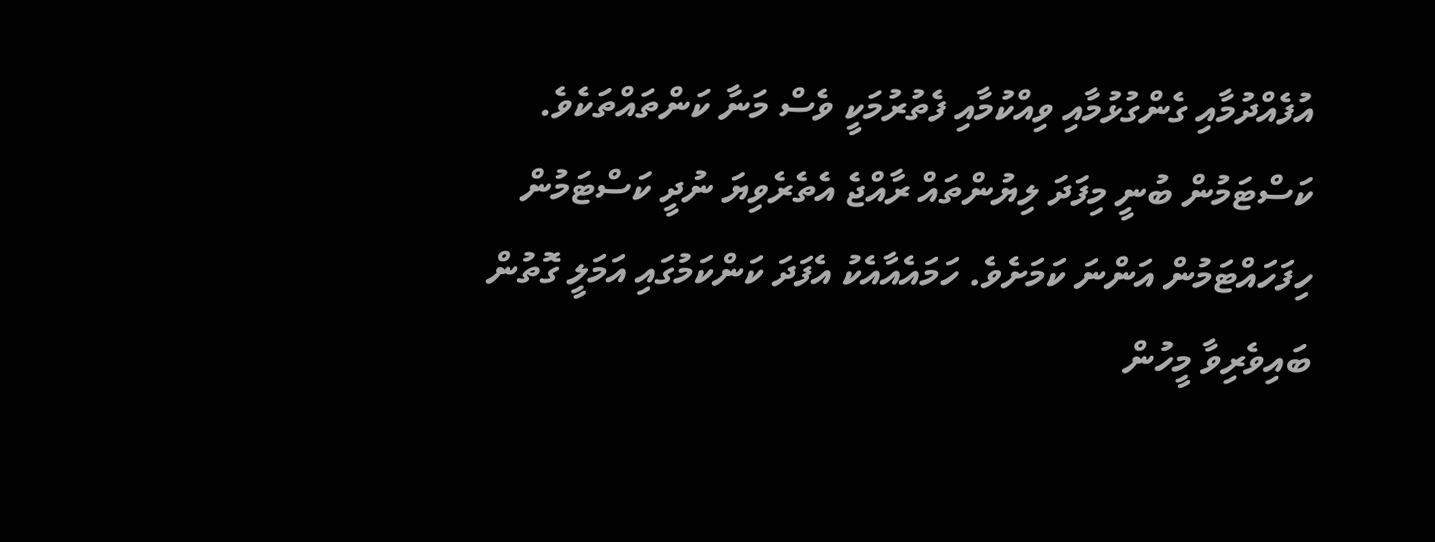އުފެއްދުމާއި ގެންގުޅުމާއި ވިއްކުމާއި ފެތުރުމަކީ ވެސް މަނާ ކަންތައްތަކެވެ.
ކަސްޓަމުން ބުނީ މިފަދަ ލިޔުންތައް ރާއްޖެ އެތެރެވިޔަ ނުދީ ކަސްޓަމުން ހިފަހައްޓަމުން އަންނަ ކަމަށެވެ. ހަމައެއާއެކު އެފަދަ ކަންކަމުގައި އަމަލީ ގޮތުން ބައިވެރިވާ މީހުން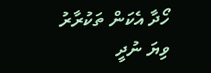ހޯދާ އެކަން ތަކުރާރު ވިޔަ ނުދީ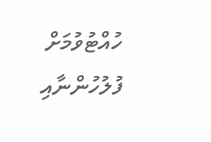ހުއްޓުވުމަށް ފުލުހުންނާއި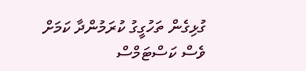ގުޅިގެން ތަހުގީގު ކުރަމުންދާ ކަމަށް ވެސް ކަސްޓަމްސް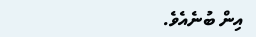އިން ބުނެއެވެ.